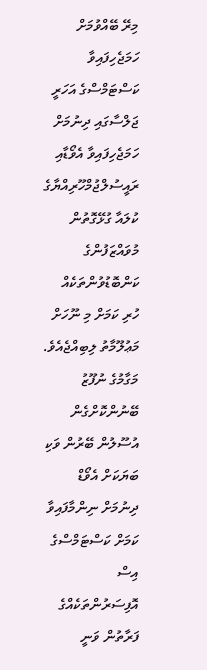މިރޭ ބޭއްވުމަށް ހަމަޖެހިފައިވާ ކަސްޓަމްސްގެ އަހަރީ ޖަލްސާގައި ދިނުމަށް ހަމަޖެހިފައިވާ އެވޯޑާއި ރައީސުލްޖުމްހޫރިއްޔާގެ ކުލައާ ގުޅޭގޮތުން މުވައްޒަފުންގެ ކަންބޮޑުވުންތަކެއް ހުރި ކަމަށް މި ނޫހަށް މަޢުލޫމާތު ލިބިއްޖެއެވެ.
މަގާމުގެ ނުފޫޒު ބޭނުންކޮށްގެން އުސޫލުން ބޭރުން ވަކި ބަޔަކަށް އެވޯޑް ދިނުމަށް ނިންމާފައިވާ ކަމަށް ކަސްޓަމްސްގެ އިސް އޮފިސަރުންތަކެއްގެ ފަރާތުން ވަނީ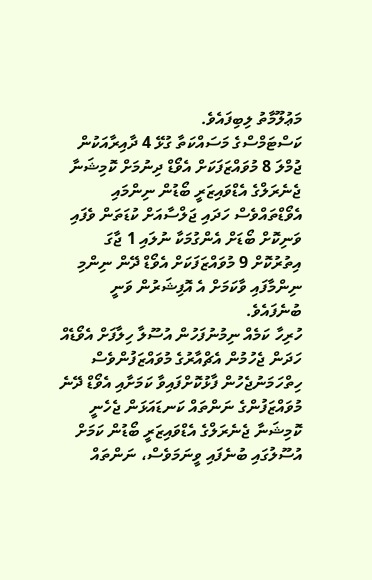މަޢުލޫމާތު ލިބިފައެވެ.
ކަސްޓަމްސްގެ މަސައްކަތާ ގުޅޭ 4 ދާއިރާއަކުން ޖުމްލަ 8 މުވައްޒަފަކަށް އެވޯޑް ދިނުމަށް ކޮމިޝަނާ ޖެނެރަލްގެ އެޑްވައިޒަރީ ބޯޑުން ނިންމައި އެވޯޑްތައްވެސް ހަދައި ޖަލްސާއަށް ކުޑަތަން ވެފައި ވަނިކޮށް ބޯޑަށް އެންގުމަކާ ނުލައި 1 ޖާގަ އިތުރުކޮށް 9 މުވައްޒަފަކަށް އެވޯޑް ދޭން ނިންމި ނިންމާފައި ވާކަމަށް އެ އޮފިޝަރުން ވަނީ ބުނެފައެވެ.
ހުރިހާ ކަމެއް ނިމުނުފަހުން އުސޫލާ ހިލާފަށް އެވޯޑެއް ހަދަން ޖެހުމުން އެޗްއާރުގެ މުވައްޒަފުންވެސް ހިތްހަމަނުޖެހުން ފާޅުކޮށްފައިވާ ކަމަށާއި އެވޯޑް ދޭނެ މުވައްޒަފުންގެ ނަންތައް ކަނޑައަޅަން ޖެހެނީ ކޮމިޝަނާ ޖެނެރަލްގެ އެޑްވައިޒަރީ ބޯޑުން ކަމަށް އުސޫލުގައި ބުނެފައި ވީނަމަވެސް، ނަންތައް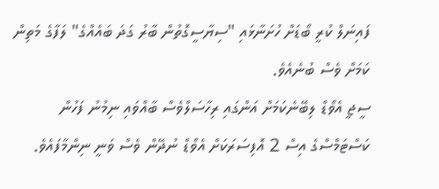ފައިނަލް ކުރީ ބޯޑަށް ހުށަނާޅައި "ސިޔާސީގޮތުން ބާރު ގަދަ ބައެއްގެ" ލަފާގެ މަތިން ކަމަށް ވެސް ބުނެއެވެ.
ސީޖީ އެވޯޑް ލިބޭނެކަމަށް އަންގައި ރިހާސަލްވެސް ބާއްވައި ނިމުނު ފަހުން ކަސްޓަމްސްގެ އިސް 2 އޮފިސަރަކަށް އެވޯޑް ނުދޭން ވެސް ވަނީ ނިންމާފައެވެ.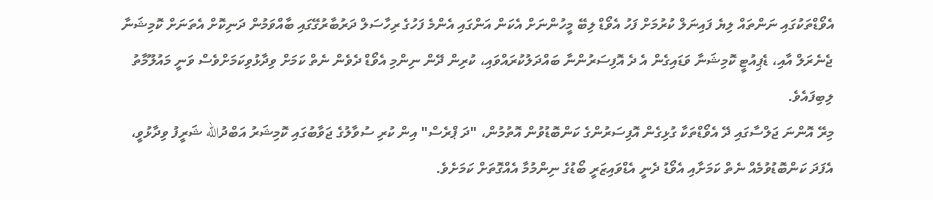އެވޯޑްތަކުގައި ނަންތައް ލިޔެ ފައިނަލް ކުރުމަށް ފަހު އެވޯޑް ލިބޭ މީހުންނަށް އެކަން އަންގައި އެންމެ ފަހުގެ ރިހާސަލް ދަރުބާރުގޭގައި ބާއްވަމުން ދަނިކޮށް އެތަނަށް ކޮމިޝަނާ ޖެނެރަލް އާއި، ޑެޕިއުޓީ ކޮމިޝަނާ ވަޑައިގެން އެ ދެ އޮފިސަރުންނާ ބައްދަލުކުރައްވައި، ކުރިން ދޭން ނިންމި އެވޯޑް ދެވެން ނެތް ކަމަށް ވިދާޅުވިކަމަށްވެސް ވަނީ މައުލޫމާތު ލިބިފައެވެ.
މިރޭ އޮންނަ ޖަލްސާގައި ދޭ އެވޯޑްތަކާ ގުޅިގެން އޮފިސަރުންގެ ކަންބޮޑުވުން އޮތުމުން، "ދަ ޕްރެސް" އިން ކުރި ސުވާލުގެ ޖަވާބުގައި ކޮމިޝަރު އަބްދުالله ޝަރީފު ވިދާޅުވީ، އެފަދަ ކަންބޮޑުވުމެއް ނެތް ކަމަށާއި އެވޯޑު ދެނީ އެޑްވައިޒަރީ ބޯޑުގެ ނިންމުމާ އެއްގޮތަށް ކަމަށެވެ.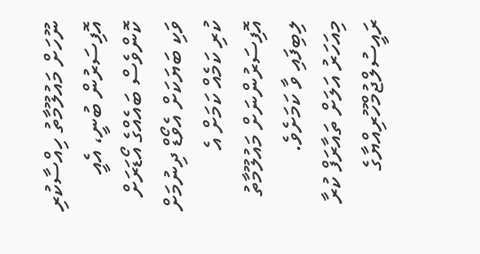ނޫހަށް މައުލޫމާތު ހިއްސާކުރި އޮފިސަރުން ބުނީ، އެއީ ކޮންވެސް ބައެއްގެ އޯޑަރަށް ވަކި ބަޔަކަށް އެވޯޑް ދިނުމަށް ކުރި ކަމެއް ކަމަށް އެ އޮފިސަރުންނަށް މައުލޫމާތު ލިބިފައި ވާ ކަމަށެވެ.
މިއަހަރު އަލަށް ތައާރަފް ކުރާ ރައީސުލްޖުމްހޫރިއްޔާގެ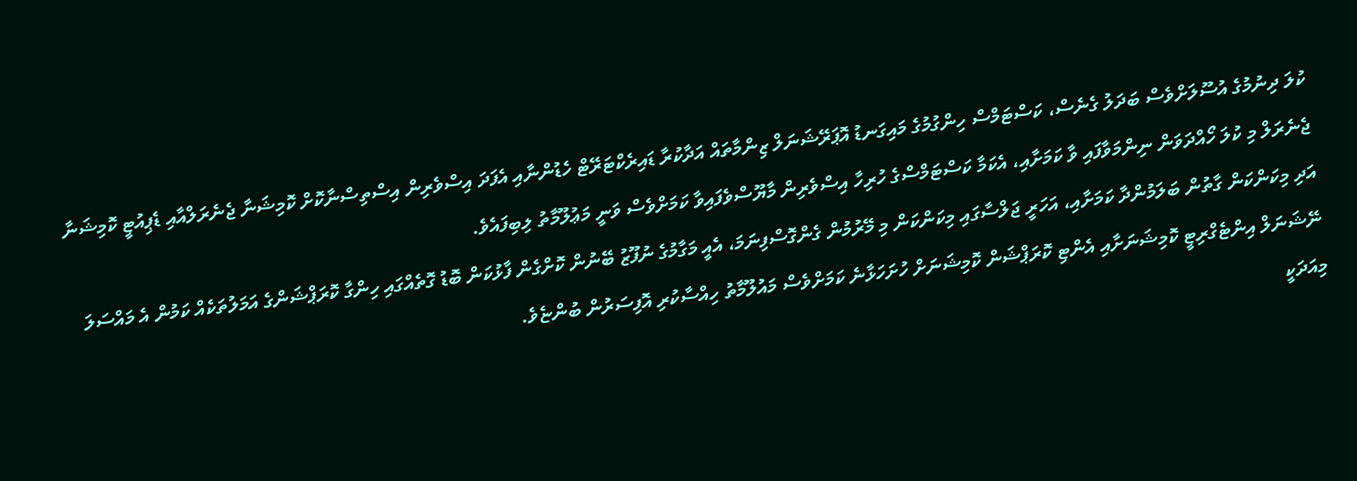ކުލަ ދިނުމުގެ އުސޫލަށްވެސް ބަދަލު ގެނެސް، ކަސްޓަމްސް ހިންގުމުގެ މައިގަނޑު އޮޕަރޭޝަނަލް ޒިންމާތައް އަދާކުރާ ޑައިރެކްޓަރޭޓް ހެޑުންނާއި އެފަދަ އިސްވެރިން އިސްތިސްނާކޮށް ކޮމިޝަނާ ޖެނެރަލްއާއި ޑެޕިއުޓީ ކޮމިޝަނާ ޖެނެރަލް މި ކުލަ ހޯއްދަވަން ނިންމަވާފައި ވާ ކަމަށާއި، އެކަމާ ކަސްޓަމްސްގެ ހުރިހާ އިސްވެރިން މާޔޫސްވެފައިވާ ކަމަށްވެސް ވަނީ މަޢުލޫމާތު ލިބިފައެވެ.
އަދި މިކަންކަން ގާތުން ބަލަމުންދާ ކަމަށާއި، އަހަރީ ޖަލްސާގައި މިކަންކަން މި މޭރުމުން ގެންގޮސްފިނަމަ، އެއީ މަގާމުގެ ނުފޫޒު ބޭނުން ކޮށްގެން ފާޅުކަން ބޮޑު ގޮތެއްގައި ހިންގާ ކޮރަޕްޝަންގެ އަމަލުތަކެއް ކަމުން އެ މައްސަލަ ނޭޝަނަލް އިންޓެގްރިޓީ ކޮމިޝަނަށާއި އެންޓި ކޮރަޕްޝަން ކޮމިޝަނަށް ހުށަހަޅާނެ ކަމަށްވެސް މައުލޫމާތު ހިއްސާކުރި އޮފިސަރުން ބުންޏެވެ.
މިއަދަކީ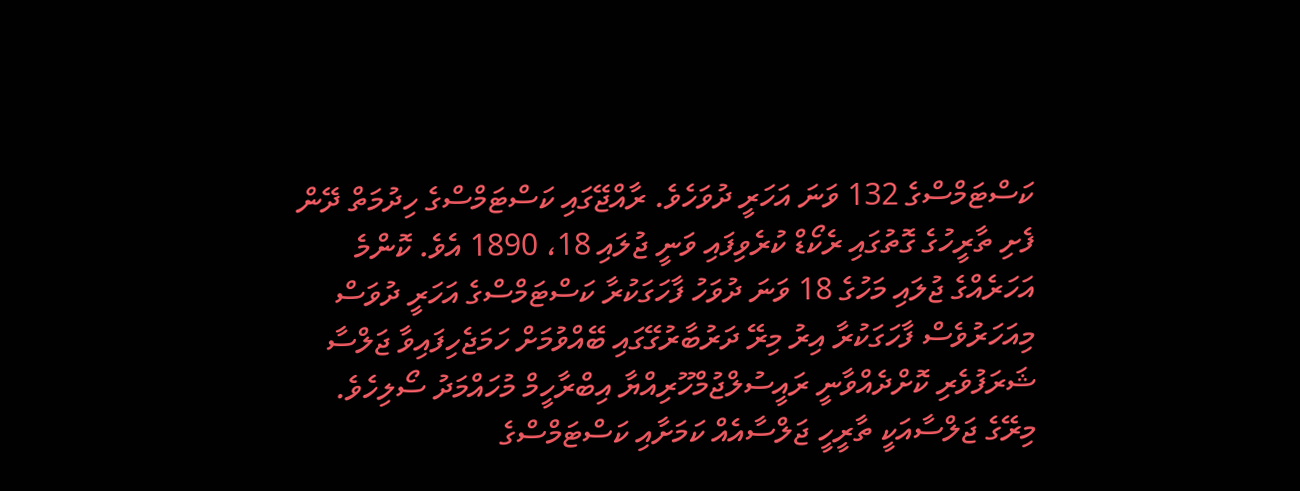ކަސްޓަމްސްގެ 132 ވަނަ އަހަރީ ދުވަހެވެ. ރާއްޖޭގައި ކަސްޓަމްސްގެ ހިދުމަތް ދޭން ފެށި ތާރީހުގެ ގޮތުގައި ރެކޯޑް ކުރެވިފައި ވަނީ ޖުލައި 18، 1890 އެވެ. ކޮންމެ އަހަރެއްގެ ޖުލައި މަހުގެ 18 ވަނަ ދުވަހު ފާހަގަކުރާ ކަސްޓަމްސްގެ އަހަރީ ދުވަސް މިއަހަރުވެސް ފާހަގަކުރާ އިރު މިރޭ ދަރުބާރުގޭގައި ބޭއްވުމަށް ހަމަޖެހިފައިވާ ޖަލްސާ ޝަރަފުވެރި ކޮށްދެއްވާނީ ރައީސުލްޖުމްހޫރިއްޔާ އިބްރާހީމް މުހައްމަދު ސޯލިހެވެ.
މިރޭގެ ޖަލްސާއަކީ ތާރީހީ ޖަލްސާއެއް ކަމަށާއި ކަސްޓަމްސްގެ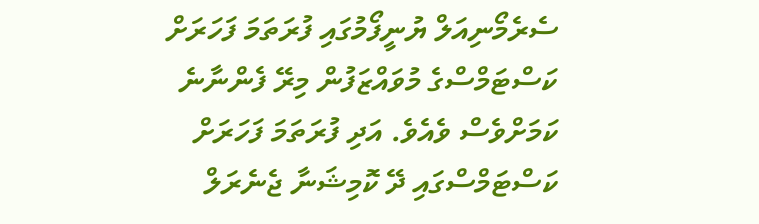ސެރެމޯނިއަލް ޔުނީފޯމުގައި ފުރަތަމަ ފަހަރަށް ކަސްޓަމްސްގެ މުވައްޒަފުން މިރޭ ފެންނާނެ ކަމަށްވެސް ވެއެވެ. އަދި ފުރަތަމަ ފަހަރަށް ކަސްޓަމްސްގައި ދޭ ކޮމިޝަނާ ޖެނެރަލް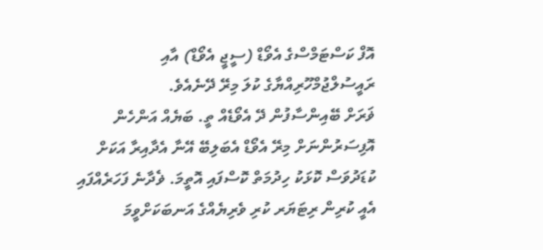އޮފް ކަސްޓަމްސްގެ އެވޯޑް (ސީޖީ އެވޯޑް) އާއި ރައީސުލްޖުމްހޫރިއްޔާގެ ކުލަ މިރޭ ދޭނެއެވެ.
ޥަރަށް ބޭއިންސާފުން ދޭ އެވޯޑެއް ތީ. ބަޔެއް އަންހެން އޮފިސަރުންނަށް މިރޭ އެވޯޑް އެބަލިބޭ އޭނާ އެދާއިރާ އަކަށް ކުޑަދުވަސް ކޮޅަކު ހިދުމަތް ކޮސްފައި އޮތީމަ. ޥެދާނެ ފަހަރެއްފައި އެއީ ކުރިން ރިޓަޔަރ ކުރި ވެރިޔެއްގެ އަނބަކަށްވީމަ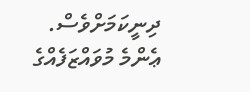ދިނީކަމަށްވެސް.
ޢެންމެ މުވައްޒަފެއްގެ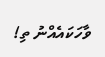ވާހަކައެއްނު ތި!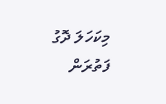މިކަހަލަ ދޮގު ފަތުރަން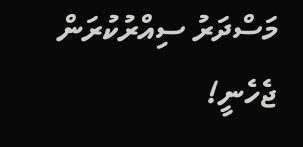މަސްދަރު ސިއްރުކުރަން ޖެހެނީ!